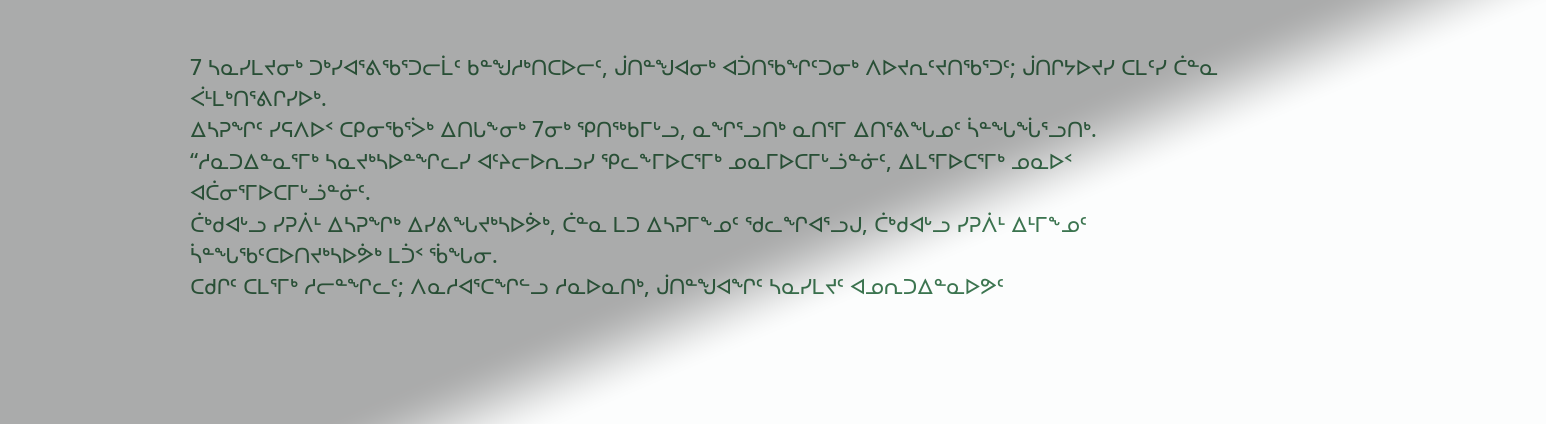7 ᓴᓇᓯᒪᔪᓂᒃ ᑐᒃᓯᐊᕐᕕᖃᕐᑐᓕᒫᑦ ᑲᓐᖑᓱᒃᑎᑕᐅᓕᑦ, ᒎᑎᓐᖑᐊᓂᒃ ᐊᑑᑎᖃᖏᑦᑐᓂᒃ ᐱᐅᔪᕆᑦᔪᑎᖃᕐᑐᑦ; ᒎᑎᒋᔭᐅᔪᓯ ᑕᒪᑦᓯ ᑖᓐᓇ ᐹᒻᒪᒃᑎᕐᕕᒋᓯᐅᒃ.
ᐃᓴᕈᖏᑦ ᓯᕋᐱᐅᑉ ᑕᑭᓂᖃᕐᐴᒃ ᐃᑎᒐᖕᓂᒃ 7ᓂᒃ ᕿᑎᖅᑲᒥᒡᓗ, ᓇᖏᕐᓗᑎᒃ ᓇᑎᕐᒥ ᐃᑎᕐᕕᖓᓄᑦ ᓵᓐᖓᖔᕐᓗᑎᒃ.
“ᓱᓇᑐᐃᓐᓇᕐᒥᒃ ᓴᓇᔪᒃᓴᐅᓐᖏᓚᓯ ᐊᑦᔨᓕᐅᕆᓗᓯ ᕿᓚᖕᒥᐅᑕᕐᒥᒃ ᓄᓇᒥᐅᑕᒥᒡᓘᓐᓃᑦ, ᐃᒪᕐᒥᐅᑕᕐᒥᒃ ᓄᓇᐅᑉ ᐊᑖᓂᕐᒥᐅᑕᒥᒡᓘᓐᓃᑦ.
ᑖᒃᑯᐊᒡᓗ ᓯᕈᐲᒻ ᐃᓴᕈᖏᒃ ᐃᓯᕕᖓᔪᒃᓴᐅᕘᒃ, ᑖᓐᓇ ᒪᑐ ᐃᓴᕈᒥᖕᓄᑦ ᖁᓚᖏᐊᕐᓗᒍ, ᑖᒃᑯᐊᒡᓗ ᓯᕈᐲᒻ ᐃᒻᒥᖕᓄᑦ ᓵᓐᖓᖃᑦᑕᐅᑎᔪᒃᓴᐅᕘᒃ ᒪᑑᑉ ᖄᖓᓂ.
ᑕᑯᒋᑦ ᑕᒪᕐᒥᒃ ᓱᓕᓐᖏᓚᑦ; ᐱᓇᓱᐊᕐᑕᖏᓪᓗ ᓱᓇᐅᓇᑎᒃ, ᒎᑎᓐᖑᐊᖏᑦ ᓴᓇᓯᒪᔪᑦ ᐊᓄᕆᑐᐃᓐᓇᐅᕗᑦ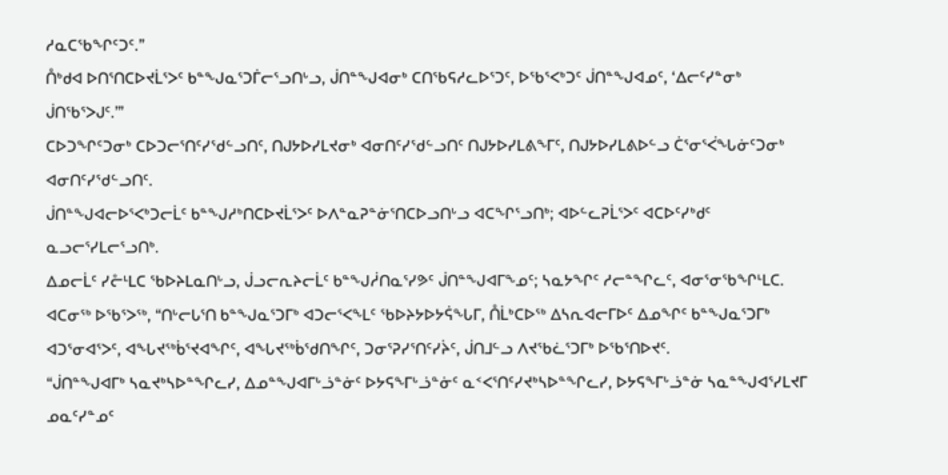ᓱᓇᑕᖃᖏᑦᑐᑦ.”
ᑍᒃᑯᐊ ᐅᑎᕐᑎᑕᐅᔪᒫᕐᐳᑦ ᑲᓐᖑᓇᕐᑐᒦᓕᕐᓗᑎᒡᓗ, ᒎᑎᓐᖑᐊᓂᒃ ᑕᑎᖃᕋᓱᓚᐅᕐᑐᑦ, ᐅᖃᕐᐸᒃᑐᑦ ᒎᑎᓐᖑᐊᓄᑦ, ‘ᐃᓕᑦᓯᓐᓂᒃ ᒎᑎᖃᕐᐳᒍᑦ.’”
ᑕᐅᑐᖏᑦᑐᓂᒃ ᑕᐅᑐᓕᕐᑎᑦᓯᖁᓪᓗᑎᑦ, ᑎᒍᔭᐅᓯᒪᔪᓂᒃ ᐊᓂᑎᑦᓯᖁᓪᓗᑎᑦ ᑎᒍᔭᐅᓯᒪᕕᖕᒥᑦ, ᑎᒍᔭᐅᓯᒪᕕᐅᓪᓗ ᑖᕐᓂᕐᐹᖓᓃᑦᑐᓂᒃ ᐊᓂᑎᑦᓯᖁᓪᓗᑎᑦ.
ᒎᑎᓐᖑᐊᓕᐅᕐᐸᒃᑐᓕᒫᑦ ᑲᓐᖑᓱᒃᑎᑕᐅᔪᒫᕐᐳᑦ ᐅᐱᓐᓇᕈᓐᓃᕐᑎᑕᐅᓗᑎᒡᓗ ᐊᑕᖏᕐᓗᑎᒃ; ᐊᐅᓪᓚᕈᒫᕐᐳᑦ ᐊᑕᐅᑦᓯᒃᑯᑦ ᓇᓗᓕᕐᓯᒪᓕᕐᓗᑎᒃ.
ᐃᓄᓕᒫᑦ ᓯᓔᒻᒪᑕ ᖃᐅᔨᒪᓇᑎᒡᓗ, ᒎᓗᓕᕆᔨᓕᒫᑦ ᑲᓐᖑᓲᑎᓇᕐᓯᕗᑦ ᒎᑎᓐᖑᐊᒥᖕᓄᑦ; ᓴᓇᔭᖏᑦ ᓱᓕᓐᖏᓚᑦ, ᐊᓂᕐᓂᖃᖏᒻᒪᑕ.
ᐊᑕᓂᖅ ᐅᖃᕐᐳᖅ, “ᑎᒡᓕᒐᕐᑎ ᑲᓐᖑᓇᕐᑐᒥᒃ ᐊᑐᓕᕐᐸᖕᒪᑦ ᖃᐅᔨᔭᐅᔭᕌᖓᒥ, ᑍᒫᒃᑕᐅᖅ ᐃᓴᕆᐊᓕᒥᐅᑦ ᐃᓄᖏᑦ ᑲᓐᖑᓇᕐᑐᒥᒃ ᐊᑐᕐᓂᐊᕐᐳᑦ, ᐊᖓᔪᖅᑳᕐᔪᐊᖏᑦ, ᐊᖓᔪᖅᑳᖁᑎᖏᑦ, ᑐᓂᕐᕈᓯᕐᑎᑦᓯᔩᑦ, ᒎᑎᒧᓪᓗ ᐱᔪᖃᓛᕐᑐᒥᒃ ᐅᖃᕐᑎᐅᔪᑦ.
“ᒎᑎᓐᖑᐊᒥᒃ ᓴᓇᔪᒃᓴᐅᓐᖏᓚᓯ, ᐃᓄᓐᖑᐊᒥᒡᓘᓐᓃᑦ ᐅᔭᕋᖕᒥᒡᓘᓐᓃᑦ ᓇᑉᐸᕐᑎᑦᓯᔪᒃᓴᐅᓐᖏᓚᓯ, ᐅᔭᕋᖕᒥᒡᓘᓐᓃ ᓴᓇᓐᖑᐊᕐᓯᒪᔪᒥ ᓄᓇᑦᓯᓐᓄᑦ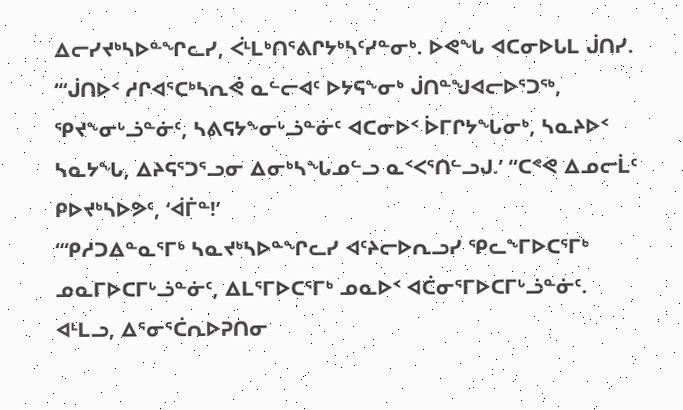ᐃᓕᓯᔪᒃᓴᐅᓐᖏᓚᓯ, ᐹᒻᒪᒃᑎᕐᕕᒋᔭᒃᓴᑦᓯᓐᓂᒃ. ᐅᕙᖓ ᐊᑕᓂᐅᒐᒪ ᒎᑎᓯ.
“‘ᒎᑎᐅᑉ ᓱᒋᐊᕐᑕᒃᓴᕆᕚ ᓇᓪᓕᐊᑦ ᐅᔭᕋᖕᓂᒃ ᒎᑎᓐᖑᐊᓕᐅᕐᑐᖅ, ᕿᔪᖕᓂᒡᓘᓐᓃᑦ, ᓴᕕᕋᔭᖕᓂᒡᓘᓐᓃᑦ ᐊᑕᓂᐅᑉ ᐆᒥᒋᔭᖓᓂᒃ, ᓴᓇᔨᐅᑉ ᓴᓇᔭᖓ, ᐃᔨᕋᕐᑐᕐᓗᓂ ᐃᓂᒃᓴᖓᓄᓪᓗ ᓇᑉᐸᕐᑎᓪᓗᒍ.’ “ᑕᕝᕙ ᐃᓄᓕᒫᑦ ᑭᐅᔪᒃᓴᐅᕗᑦ, ‘ᐋᒦᓐ!’
“‘ᑭᓱᑐᐃᓐᓇᕐᒥᒃ ᓴᓇᔪᒃᓴᐅᓐᖏᓚᓯ ᐊᑦᔨᓕᐅᕆᓗᓯ ᕿᓚᖕᒥᐅᑕᕐᒥᒃ ᓄᓇᒥᐅᑕᒥᒡᓘᓐᓃᑦ, ᐃᒪᕐᒥᐅᑕᕐᒥᒃ ᓄᓇᐅᑉ ᐊᑖᓂᕐᒥᐅᑕᒥᒡᓘᓐᓃᑦ.
ᐊᒻᒪᓗ, ᐃᕐᓂᕐᑖᕆᐅᕈᑎᓂ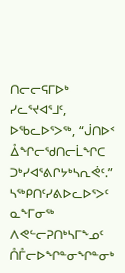ᑎᓕᓕᕋᒥᐅᒃ ᓯᓚᕐᔪᐊᕐᒧᑦ, ᐅᖃᓚᐅᕐᐳᖅ, “ᒎᑎᐅᑉ ᐂᖏᓕᖁᑎᓕᒫᖏᑕ ᑐᒃᓯᐊᕐᕕᒋᔭᒃᓴᕆᕚᑦ.”
ᓴᖅᑭᑎᑦᓯᕕᐅᓚᐅᕐᐳᑦ ᓇᖕᒥᓂᖅ ᐱᕙᓪᓕᕈᑎᒃᓴᒥᖕᓄᑦ ᑍᒤᓕᐅᖏᓐᓂᖏᓐᓂᒃ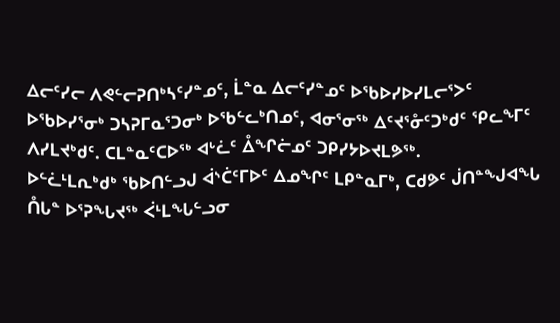ᐃᓕᑦᓯᓕ ᐱᕙᓪᓕᕈᑎᒃᓴᑦᓯᓐᓄᑦ, ᒫᓐᓇ ᐃᓕᑦᓯᓐᓄᑦ ᐅᖃᐅᓯᐅᓯᒪᓕᕐᐳᑦ ᐅᖃᐅᓯᕐᓂᒃ ᑐᓴᕈᒥᓇᕐᑐᓂᒃ ᐅᖃᓪᓚᒃᑎᓄᑦ, ᐊᓂᕐᓂᖅ ᐃᑦᔪᕐᓁᑦᑐᒃᑯᑦ ᕿᓚᖕᒥᑦ ᐱᓯᒪᔪᒃᑯᑦ. ᑕᒪᓐᓇᑦᑕᐅᖅ ᐊᒡᓛᑦ ᐂᖏᓖᓄᑦ ᑐᑭᓯᔭᐅᔪᒪᕗᖅ.
ᐅᓪᓛᒻᒪᕆᒃᑯᒃ ᖃᐅᑎᓪᓗᒍ ᐋᔅᑖᑦᒥᐅᑦ ᐃᓄᖏᑦ ᒪᑭᓐᓇᒥᒃ, ᑕᑯᕗᑦ ᒎᑎᓐᖑᐊᖓ ᑍᒐᓐ ᐅᕐᕈᖓᔪᖅ ᐹᒻᒪᖓᓪᓗᓂ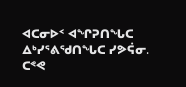ᐊᑕᓂᐅᑉ ᐊᖏᕈᑎᖓᑕ ᐃᒃᓯᕐᕕᖁᑎᖓᑕ ᓯᕗᕌᓂ. ᑕᕝᕙ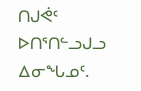ᑎᒍᕚᑦ ᐅᑎᕐᑎᓪᓗᒍᓗ ᐃᓂᖓᓄᑦ.